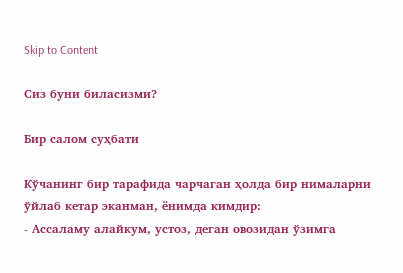Skip to Content

Сиз буни биласизми?

Бир салом суҳбати

Кўчанинг бир тарафида чарчаган ҳолда бир нималарни ўйлаб кетар эканман, ёнимда кимдир:
- Ассаламу алайкум, устоз, деган овозидан ўзимга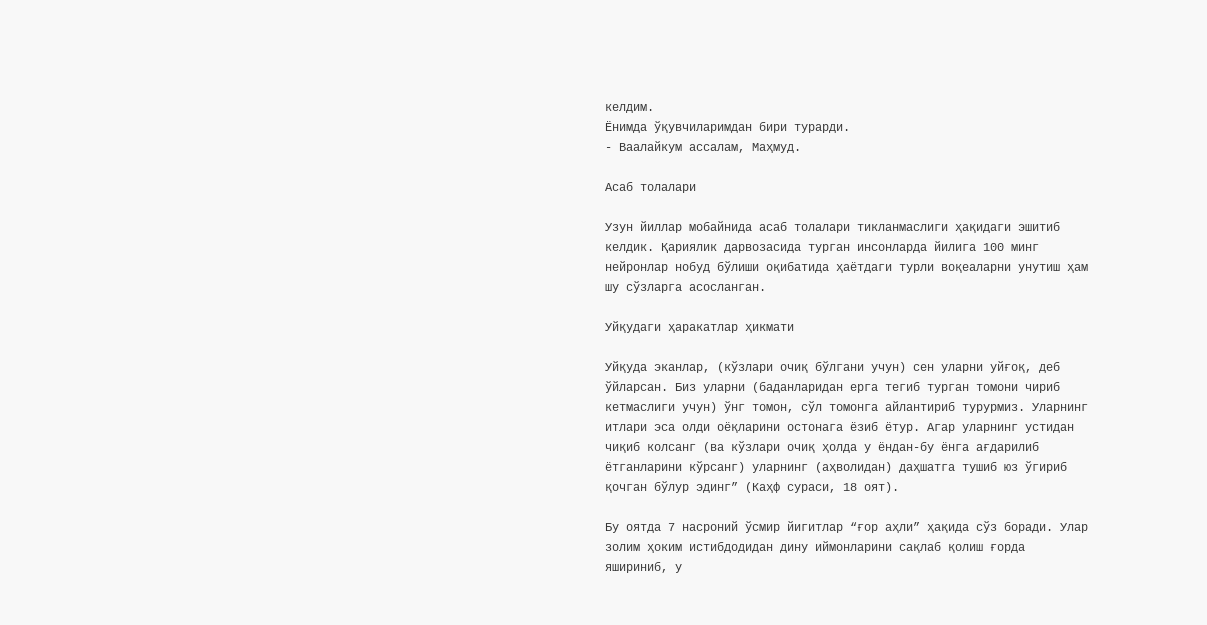келдим.
Ёнимда ўқувчиларимдан бири турарди.
- Ваалайкум ассалам, Маҳмуд.

Асаб толалари

Узун йиллар мобайнида асаб толалари тикланмаслиги ҳақидаги эшитиб келдик. Қариялик дарвозасида турган инсонларда йилига 100 минг нейронлар нобуд бўлиши оқибатида ҳаётдаги турли воқеаларни унутиш ҳам шу сўзларга асосланган.

Уйқудаги ҳаракатлар ҳикмати

Уйқуда эканлар, (кўзлари очиқ бўлгани учун) сен уларни уйғоқ, деб ўйларсан. Биз уларни (баданларидан ерга тегиб турган томони чириб кетмаслиги учун) ўнг томон, сўл томонга айлантириб турурмиз. Уларнинг итлари эса олди оёқларини остонага ёзиб ётур. Агар уларнинг устидан чиқиб колсанг (ва кўзлари очиқ ҳолда у ёндан-бу ёнга ағдарилиб ётганларини кўрсанг) уларнинг (аҳволидан) даҳшатга тушиб юз ўгириб қочган бўлур эдинг” (Каҳф сураси, 18 оят).

Бу оятда 7 насроний ўсмир йигитлар “ғор аҳли” ҳақида сўз боради. Улар золим ҳоким истибдодидан дину иймонларини сақлаб қолиш ғорда яшириниб, у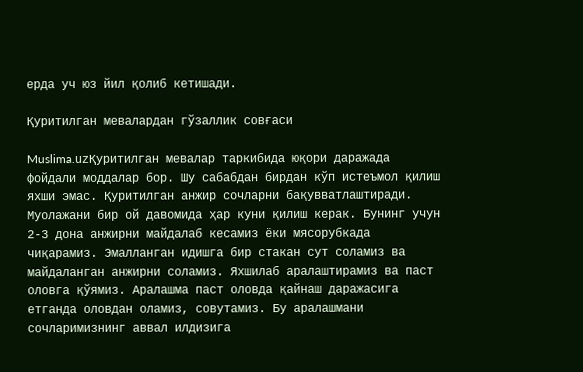ерда уч юз йил қолиб кетишади.

Қуритилган мевалардан гўзаллик совғаси

Muslima.uzҚуритилган мевалар таркибида юқори даражада фойдали моддалар бор. Шу сабабдан бирдан кўп истеъмол қилиш яхши эмас. Қуритилган анжир сочларни бақувватлаштиради. Муолажани бир ой давомида ҳар куни қилиш керак. Бунинг учун 2-3 дона анжирни майдалаб кесамиз ёки мясорубкада чиқарамиз. Эмалланган идишга бир стакан сут соламиз ва майдаланган анжирни соламиз. Яхшилаб аралаштирамиз ва паст оловга қўямиз. Аралашма паст оловда қайнаш даражасига етганда оловдан оламиз, совутамиз. Бу аралашмани сочларимизнинг аввал илдизига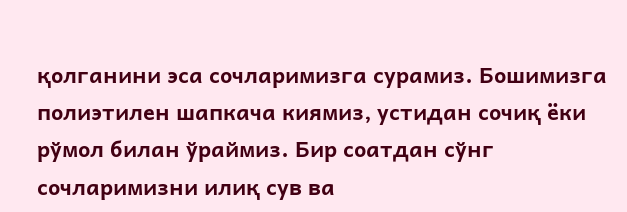қолганини эса сочларимизга сурамиз. Бошимизга полиэтилен шапкача киямиз, устидан сочиқ ёки рўмол билан ўраймиз. Бир соатдан сўнг сочларимизни илиқ сув ва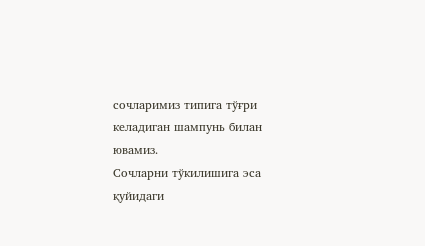сочларимиз типига тўғри келадиган шампунь билан ювамиз.
Сочларни тўкилишига эса қуйидаги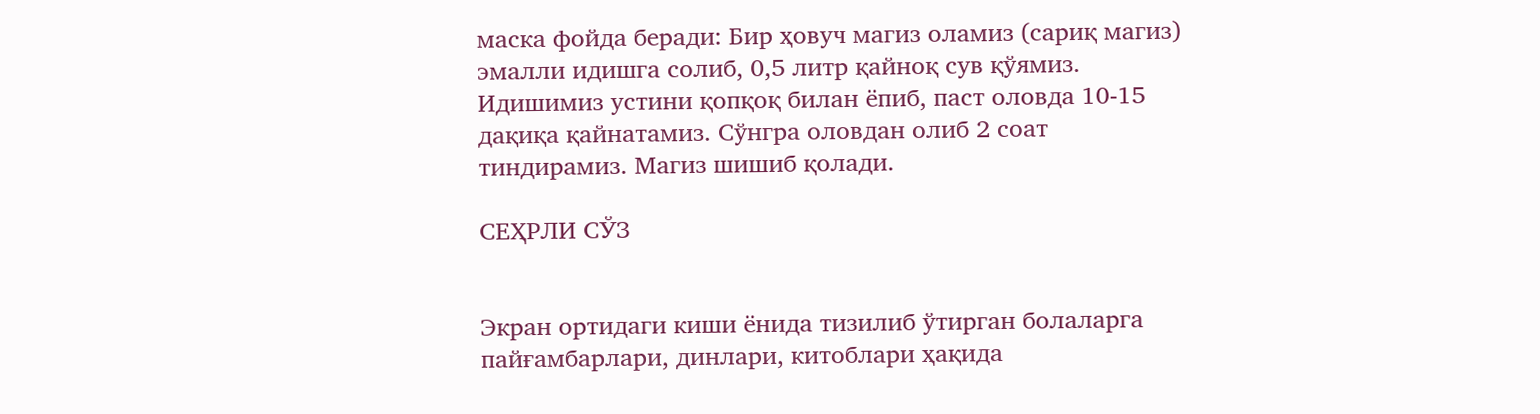маска фойда беради: Бир ҳовуч магиз оламиз (сариқ магиз) эмалли идишга солиб, 0,5 литр қайноқ сув қўямиз. Идишимиз устини қопқоқ билан ёпиб, паст оловда 10-15 дақиқа қайнатамиз. Сўнгра оловдан олиб 2 соат тиндирамиз. Магиз шишиб қолади.

СЕҲРЛИ СЎЗ


Экран ортидаги киши ёнида тизилиб ўтирган болаларга пайғамбарлари, динлари, китоблари ҳақида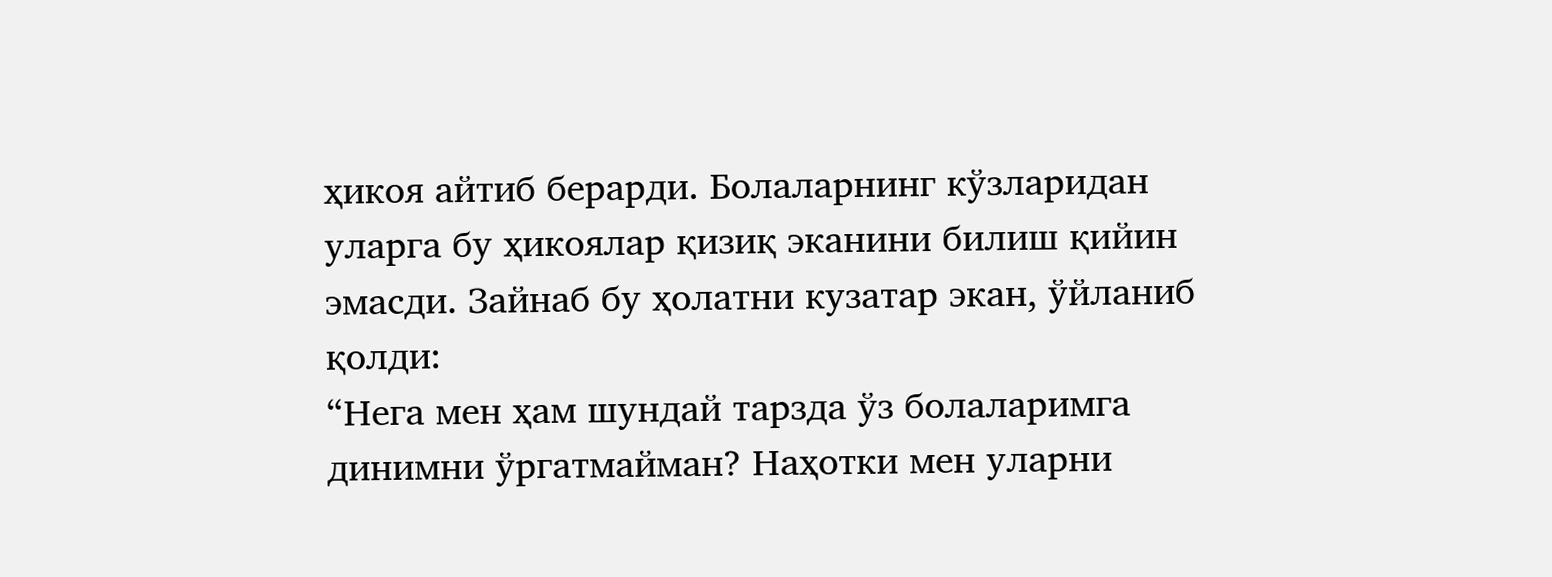ҳикоя айтиб берарди. Болаларнинг кўзларидан уларга бу ҳикоялар қизиқ эканини билиш қийин эмасди. Зайнаб бу ҳолатни кузатар экан, ўйланиб қолди:
“Нега мен ҳам шундай тарзда ўз болаларимга динимни ўргатмайман? Наҳотки мен уларни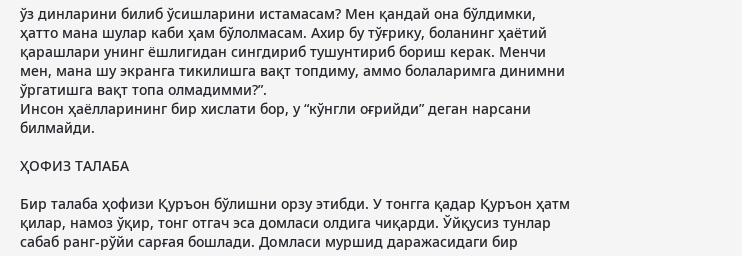ўз динларини билиб ўсишларини истамасам? Мен қандай она бўлдимки, ҳатто мана шулар каби ҳам бўлолмасам. Ахир бу тўғрику, боланинг ҳаётий қарашлари унинг ёшлигидан сингдириб тушунтириб бориш керак. Менчи мен, мана шу экранга тикилишга вақт топдиму, аммо болаларимга динимни ўргатишга вақт топа олмадимми?”.
Инсон ҳаёлларининг бир хислати бор, у “кўнгли оғрийди” деган нарсани билмайди.

ҲОФИЗ ТАЛАБА

Бир талаба ҳофизи Қуръон бўлишни орзу этибди. У тонгга қадар Қуръон ҳатм қилар, намоз ўқир, тонг отгач эса домласи олдига чиқарди. Ўйқусиз тунлар сабаб ранг-рўйи сарғая бошлади. Дoмласи муршид даражасидаги бир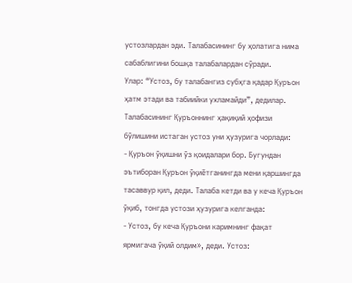устозлардан эди. Талабасининг бу ҳолатига нима сабаблигини бошқа талабалардан сўради.
Улар: “Устоз, бу талабангиз субҳга қадар Қуръон ҳатм этади ва табиийки ухламайди”, дедилар.
Талабасининг Қуръоннинг ҳақиқий ҳофизи бўлишини истаган устоз уни ҳузурига чорлади:
- Қуръон ўқишни ўз қоидалари бор. Бугундан эътиборан Қуръон ўқиётганингда мени қаршингда тасаввур қил, деди. Талаба кетди ва у кеча Қуръон ўқиб, тонгда устози ҳузурига келганда:
- Устоз, бу кеча Қуръони каримнинг фақат ярмигача ўқий олдим», деди. Устоз: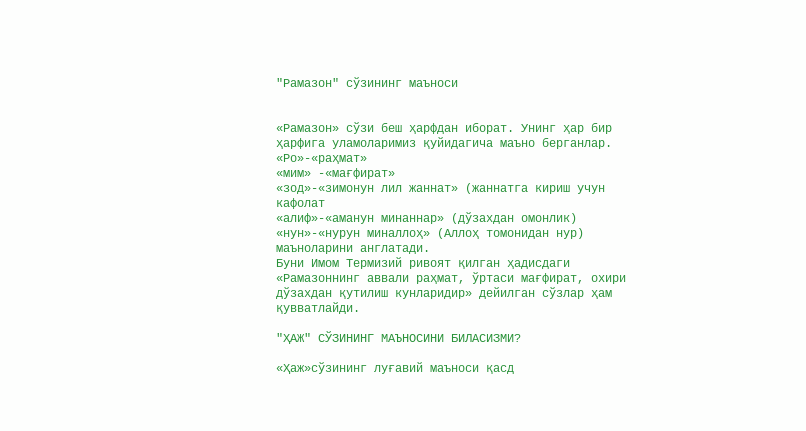"Рамазон" сўзининг маъноси


«Рамазон» сўзи беш ҳарфдан иборат. Унинг ҳар бир ҳарфига уламоларимиз қуйидагича маъно берганлар.
«Ро»-«раҳмат»
«мим» -«мағфират»
«зод»-«зимонун лил жаннат» (жаннатга кириш учун кафолат
«алиф»-«аманун минаннар» (дўзахдан омонлик)
«нун»-«нурун миналлоҳ» (Аллоҳ томонидан нур)
маъноларини англатади.
Буни Имом Термизий ривоят қилган ҳадисдаги «Рамазоннинг аввали раҳмат, ўртаси мағфират, охири дўзахдан қутилиш кунларидир» дейилган сўзлар ҳам қувватлайди.

"ҲАЖ" СЎЗИНИНГ МАЪНОСИНИ БИЛАСИЗМИ?

«Ҳаж»сўзининг луғавий маъноси қасд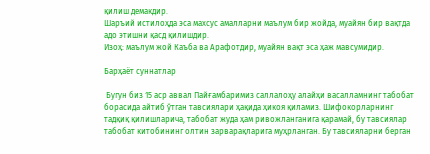қилиш демакдир.
Шаръий истилоҳда эса махсус амалларни маълум бир жойда, муайян бир вақтда адо этишни қасд қилишдир.
Изоҳ: маълум жой Каъба ва Арафотдир, муайян вақт эса ҳаж мавсумидир.

Барҳаёт суннатлар

 Бугун биз 15 аср аввал Пайғамбаримиз саллалоҳу алайҳи васалламнинг табобат борасида айтиб ўтган тавсиялари ҳақида ҳикоя қиламиз. Шифокорларнинг тадқиқ қилишларича, табобат жуда ҳам ривожланганига қарамай, бу тавсиялар табобат китобининг олтин зарварақларига муҳрланган. Бу тавсияларни берган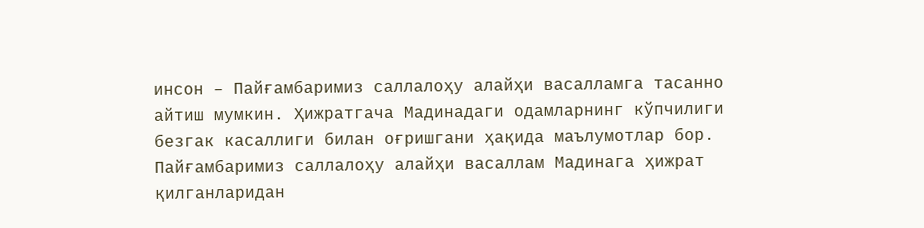инсон – Пайғамбаримиз саллалоҳу алайҳи васалламга тасанно айтиш мумкин. Ҳижратгача Мадинадаги одамларнинг кўпчилиги безгак касаллиги билан оғришгани ҳақида маълумотлар бор. Пайғамбаримиз саллалоҳу алайҳи васаллам Мадинага ҳижрат қилганларидан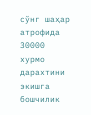сўнг шаҳар атрофида 30000 хурмо дарахтини экишга бошчилик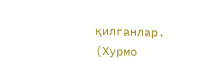қилганлар. (Хурмо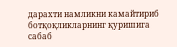дарахти намликни камайтириб ботқоқликларнинг қуришига сабаб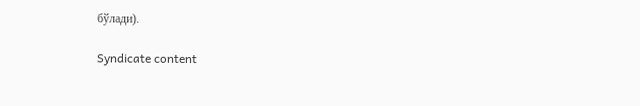бўлади).

Syndicate content